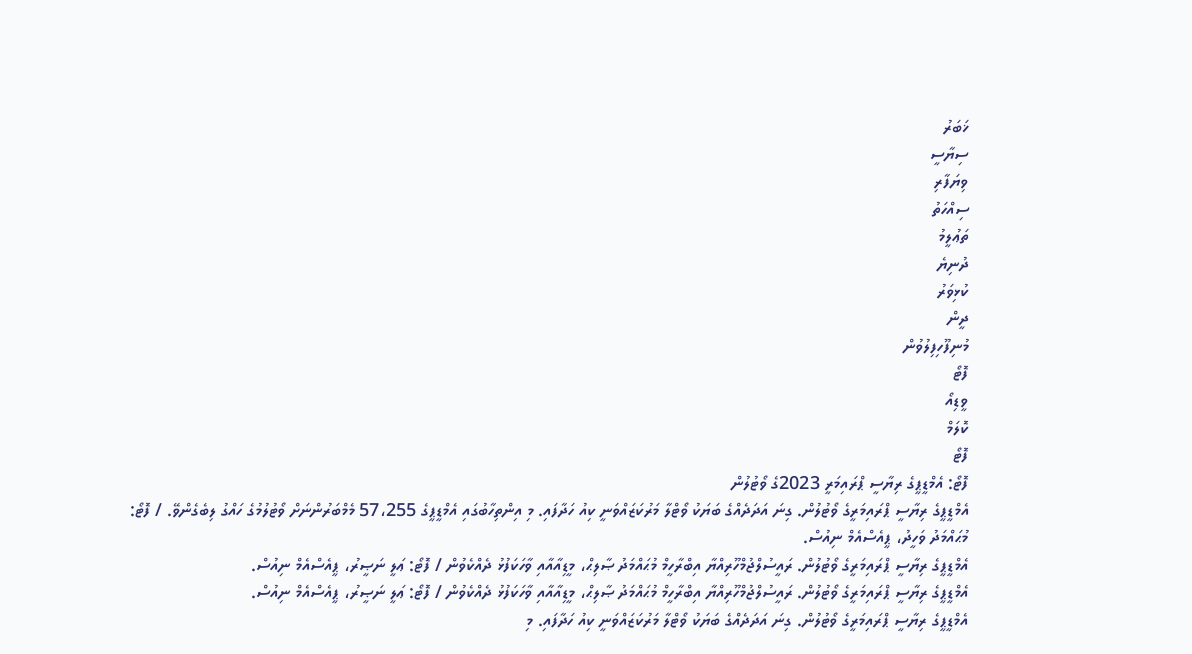ޚަބަރު
ސިޔާސީ
ވިޔަފާރި
ސިއްހަތު
ތަޢުލީމު
ދުނިޔެ
ކުޅިވަރު
ދީން
މުނިފޫހިފިލުވުން
ފޮޓޯ
ވީޑިއޯ
ކޮލަމް
ފޮޓޯ
ފޮޓޯ: އެމްޑީޕީގެ ރިޔާސީ ޕްރައިމަރީ 2023ގެ ވޯޓުލުން
އެމްޑީޕީގެ ރިޔާސީ ޕްރައިމަރީގެ ވޯޓުލުން. ގިނަ އަދަދެއްގެ ބަޔަކު ވޯޓްލާ މަރުކަޒައްވަނީ ކިއު ހަދާފައި. މި އިންތިހާބުގައި އެމްޑީޕީގެ 57،255 މެމްބަރުންނަށް ވޯޓުލުމުގެ ހައްގު ލިބެގެންވޭ. / ފޮޓޯ: މުޙައްމަދު ވަހީދު، ޕީއެސްއެމް ނިއުސް.
އެމްޑީޕީގެ ރިޔާސީ ޕްރައިމަރީގެ ވޯޓުލުން. ރައީސުލްޖުމްހޫރިއްޔާ އިބްރާހީމް މުޙައްމަދު ޞާލިޙް، މީޑިއާއާއި ވާހަކަފުޅު ދެއްކެވުން / ފޮޓޯ: ޢަލީ ނަޞީރު، ޕީއެސްއެމް ނިއުސް.
އެމްޑީޕީގެ ރިޔާސީ ޕްރައިމަރީގެ ވޯޓުލުން. ރައީސުލްޖުމްހޫރިއްޔާ އިބްރާހީމް މުޙައްމަދު ޞާލިޙް، މީޑިއާއާއި ވާހަކަފުޅު ދެއްކެވުން / ފޮޓޯ: ޢަލީ ނަޞީރު، ޕީއެސްއެމް ނިއުސް.
އެމްޑީޕީގެ ރިޔާސީ ޕްރައިމަރީގެ ވޯޓުލުން. ގިނަ އަދަދެއްގެ ބަޔަކު ވޯޓްލާ މަރުކަޒައްވަނީ ކިއު ހަދާފައި. މި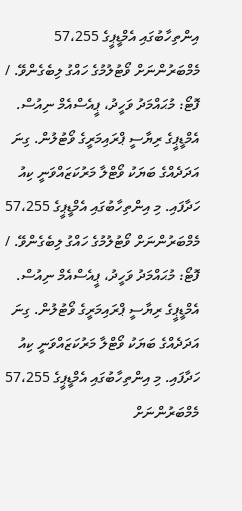އިންތިހާބުގައި އެމްޑީޕީގެ 57،255 މެމްބަރުންނަށް ވޯޓުލުމުގެ ހައްގު ލިބެގެންވޭ. / ފޮޓޯ: މުޙައްމަދު ވަހީދު، ޕީއެސްއެމް ނިއުސް.
އެމްޑީޕީގެ ރިޔާސީ ޕްރައިމަރީގެ ވޯޓުލުން. ގިނަ އަދަދެއްގެ ބަޔަކު ވޯޓްލާ މަރުކަޒައްވަނީ ކިއު ހަދާފައި. މި އިންތިހާބުގައި އެމްޑީޕީގެ 57،255 މެމްބަރުންނަށް ވޯޓުލުމުގެ ހައްގު ލިބެގެންވޭ. / ފޮޓޯ: މުޙައްމަދު ވަހީދު، ޕީއެސްއެމް ނިއުސް.
އެމްޑީޕީގެ ރިޔާސީ ޕްރައިމަރީގެ ވޯޓުލުން. ގިނަ އަދަދެއްގެ ބަޔަކު ވޯޓްލާ މަރުކަޒައްވަނީ ކިއު ހަދާފައި. މި އިންތިހާބުގައި އެމްޑީޕީގެ 57،255 މެމްބަރުންނަށް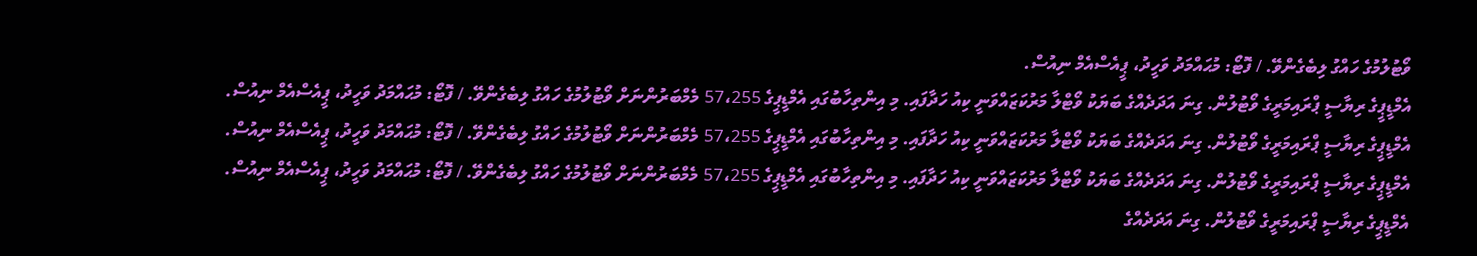ވޯޓުލުމުގެ ހައްގު ލިބެގެންވޭ. / ފޮޓޯ: މުޙައްމަދު ވަހީދު، ޕީއެސްއެމް ނިއުސް.
އެމްޑީޕީގެ ރިޔާސީ ޕްރައިމަރީގެ ވޯޓުލުން. ގިނަ އަދަދެއްގެ ބަޔަކު ވޯޓްލާ މަރުކަޒައްވަނީ ކިއު ހަދާފައި. މި އިންތިހާބުގައި އެމްޑީޕީގެ 57،255 މެމްބަރުންނަށް ވޯޓުލުމުގެ ހައްގު ލިބެގެންވޭ. / ފޮޓޯ: މުޙައްމަދު ވަހީދު، ޕީއެސްއެމް ނިއުސް.
އެމްޑީޕީގެ ރިޔާސީ ޕްރައިމަރީގެ ވޯޓުލުން. ގިނަ އަދަދެއްގެ ބަޔަކު ވޯޓްލާ މަރުކަޒައްވަނީ ކިއު ހަދާފައި. މި އިންތިހާބުގައި އެމްޑީޕީގެ 57،255 މެމްބަރުންނަށް ވޯޓުލުމުގެ ހައްގު ލިބެގެންވޭ. / ފޮޓޯ: މުޙައްމަދު ވަހީދު، ޕީއެސްއެމް ނިއުސް.
އެމްޑީޕީގެ ރިޔާސީ ޕްރައިމަރީގެ ވޯޓުލުން. ގިނަ އަދަދެއްގެ ބަޔަކު ވޯޓްލާ މަރުކަޒައްވަނީ ކިއު ހަދާފައި. މި އިންތިހާބުގައި އެމްޑީޕީގެ 57،255 މެމްބަރުންނަށް ވޯޓުލުމުގެ ހައްގު ލިބެގެންވޭ. / ފޮޓޯ: މުޙައްމަދު ވަހީދު، ޕީއެސްއެމް ނިއުސް.
އެމްޑީޕީގެ ރިޔާސީ ޕްރައިމަރީގެ ވޯޓުލުން. ގިނަ އަދަދެއްގެ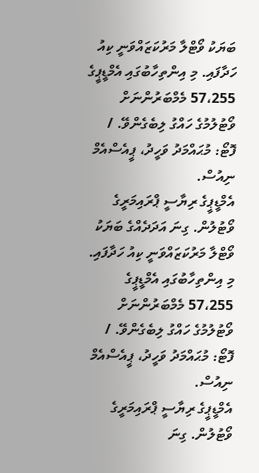ބަޔަކު ވޯޓްލާ މަރުކަޒައްވަނީ ކިއު ހަދާފައި. މި އިންތިހާބުގައި އެމްޑީޕީގެ 57،255 މެމްބަރުންނަށް ވޯޓުލުމުގެ ހައްގު ލިބެގެންވޭ. / ފޮޓޯ: މުޙައްމަދު ވަހީދު، ޕީއެސްއެމް ނިއުސް.
އެމްޑީޕީގެ ރިޔާސީ ޕްރައިމަރީގެ ވޯޓުލުން. ގިނަ އަދަދެއްގެ ބަޔަކު ވޯޓްލާ މަރުކަޒައްވަނީ ކިއު ހަދާފައި. މި އިންތިހާބުގައި އެމްޑީޕީގެ 57،255 މެމްބަރުންނަށް ވޯޓުލުމުގެ ހައްގު ލިބެގެންވޭ. / ފޮޓޯ: މުޙައްމަދު ވަހީދު، ޕީއެސްއެމް ނިއުސް.
އެމްޑީޕީގެ ރިޔާސީ ޕްރައިމަރީގެ ވޯޓުލުން. ގިނަ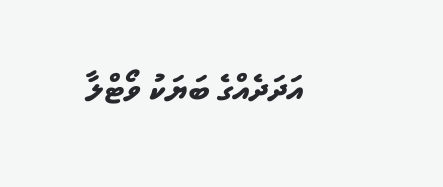އަދަދެއްގެ ބަޔަކު ވޯޓްލާ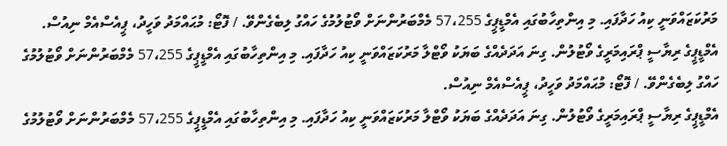މަރުކަޒައްވަނީ ކިއު ހަދާފައި. މި އިންތިހާބުގައި އެމްޑީޕީގެ 57،255 މެމްބަރުންނަށް ވޯޓުލުމުގެ ހައްގު ލިބެގެންވޭ. / ފޮޓޯ: މުޙައްމަދު ވަހީދު، ޕީއެސްއެމް ނިއުސް.
އެމްޑީޕީގެ ރިޔާސީ ޕްރައިމަރީގެ ވޯޓުލުން. ގިނަ އަދަދެއްގެ ބަޔަކު ވޯޓްލާ މަރުކަޒައްވަނީ ކިއު ހަދާފައި. މި އިންތިހާބުގައި އެމްޑީޕީގެ 57،255 މެމްބަރުންނަށް ވޯޓުލުމުގެ ހައްގު ލިބެގެންވޭ. / ފޮޓޯ: މުޙައްމަދު ވަހީދު، ޕީއެސްއެމް ނިއުސް.
އެމްޑީޕީގެ ރިޔާސީ ޕްރައިމަރީގެ ވޯޓުލުން. ގިނަ އަދަދެއްގެ ބަޔަކު ވޯޓްލާ މަރުކަޒައްވަނީ ކިއު ހަދާފައި. މި އިންތިހާބުގައި އެމްޑީޕީގެ 57،255 މެމްބަރުންނަށް ވޯޓުލުމުގެ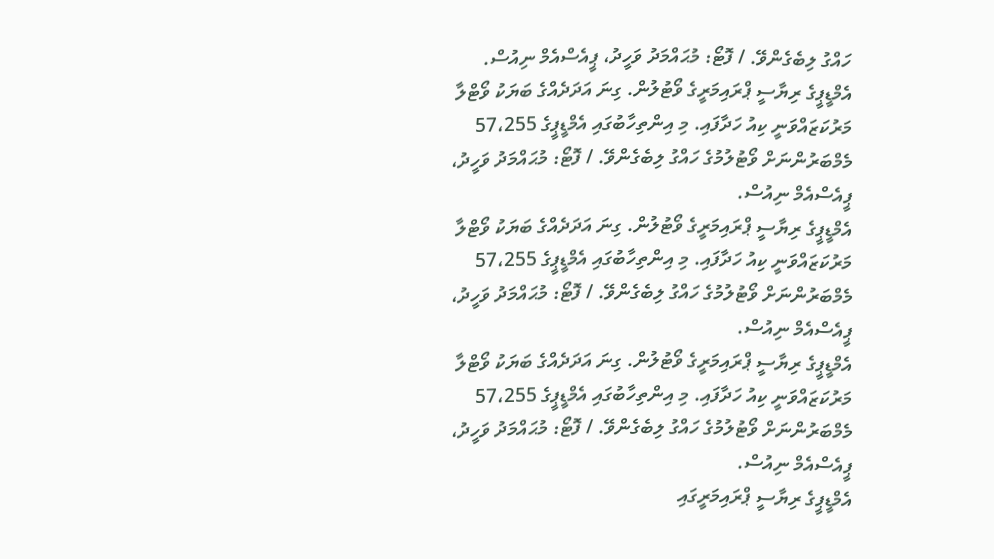ހައްގު ލިބެގެންވޭ. / ފޮޓޯ: މުޙައްމަދު ވަހީދު، ޕީއެސްއެމް ނިއުސް.
އެމްޑީޕީގެ ރިޔާސީ ޕްރައިމަރީގެ ވޯޓުލުން. ގިނަ އަދަދެއްގެ ބަޔަކު ވޯޓްލާ މަރުކަޒައްވަނީ ކިއު ހަދާފައި. މި އިންތިހާބުގައި އެމްޑީޕީގެ 57،255 މެމްބަރުންނަށް ވޯޓުލުމުގެ ހައްގު ލިބެގެންވޭ. / ފޮޓޯ: މުޙައްމަދު ވަހީދު، ޕީއެސްއެމް ނިއުސް.
އެމްޑީޕީގެ ރިޔާސީ ޕްރައިމަރީގެ ވޯޓުލުން. ގިނަ އަދަދެއްގެ ބަޔަކު ވޯޓްލާ މަރުކަޒައްވަނީ ކިއު ހަދާފައި. މި އިންތިހާބުގައި އެމްޑީޕީގެ 57،255 މެމްބަރުންނަށް ވޯޓުލުމުގެ ހައްގު ލިބެގެންވޭ. / ފޮޓޯ: މުޙައްމަދު ވަހީދު، ޕީއެސްއެމް ނިއުސް.
އެމްޑީޕީގެ ރިޔާސީ ޕްރައިމަރީގެ ވޯޓުލުން. ގިނަ އަދަދެއްގެ ބަޔަކު ވޯޓްލާ މަރުކަޒައްވަނީ ކިއު ހަދާފައި. މި އިންތިހާބުގައި އެމްޑީޕީގެ 57،255 މެމްބަރުންނަށް ވޯޓުލުމުގެ ހައްގު ލިބެގެންވޭ. / ފޮޓޯ: މުޙައްމަދު ވަހީދު، ޕީއެސްއެމް ނިއުސް.
އެމްޑީޕީގެ ރިޔާސީ ޕްރައިމަރީގައި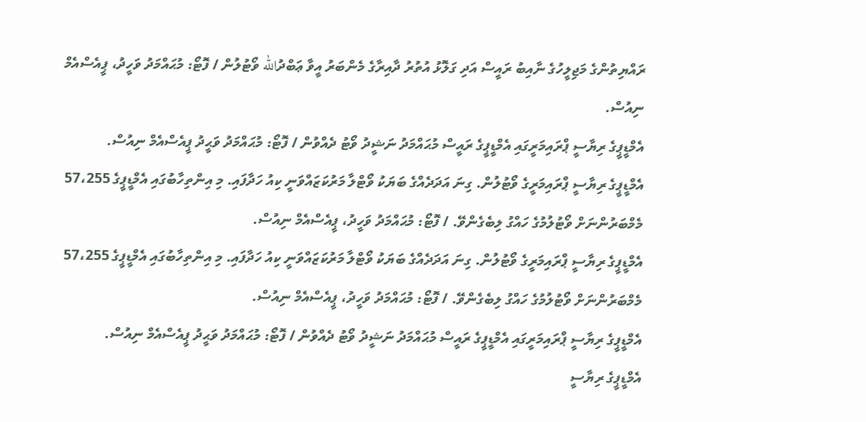ރައްޔިތުންގެ މަޖިލީހުގެ ނާއިބު ރައީސް އަދި ގަލޮޅު އުތުރު ދާއިރާގެ މެންބަރު އީވާ ޢަބްދުالله ވޯޓުލުން / ފޮޓޯ: މުޙައްމަދު ވަހީދު، ޕީއެސްއެމް ނިއުސް.
އެމްޑީޕީގެ ރިޔާސީ ޕްރައިމަރީގައި އެމްޑީޕީގެ ރައީސް މުޙައްމަދު ނަޝީދު ވޯޓު ދެއްވުން / ފޮޓޯ: މުޙައްމަދު ވަޙީދު ޕީއެސްއެމް ނިއުސް.
އެމްޑީޕީގެ ރިޔާސީ ޕްރައިމަރީގެ ވޯޓުލުން. ގިނަ އަދަދެއްގެ ބަޔަކު ވޯޓްލާ މަރުކަޒައްވަނީ ކިއު ހަދާފައި. މި އިންތިހާބުގައި އެމްޑީޕީގެ 57،255 މެމްބަރުންނަށް ވޯޓުލުމުގެ ހައްގު ލިބެގެންވޭ. / ފޮޓޯ: މުޙައްމަދު ވަހީދު، ޕީއެސްއެމް ނިއުސް.
އެމްޑީޕީގެ ރިޔާސީ ޕްރައިމަރީގެ ވޯޓުލުން. ގިނަ އަދަދެއްގެ ބަޔަކު ވޯޓްލާ މަރުކަޒައްވަނީ ކިއު ހަދާފައި. މި އިންތިހާބުގައި އެމްޑީޕީގެ 57،255 މެމްބަރުންނަށް ވޯޓުލުމުގެ ހައްގު ލިބެގެންވޭ. / ފޮޓޯ: މުޙައްމަދު ވަހީދު، ޕީއެސްއެމް ނިއުސް.
އެމްޑީޕީގެ ރިޔާސީ ޕްރައިމަރީގައި އެމްޑީޕީގެ ރައީސް މުޙައްމަދު ނަޝީދު ވޯޓު ދެއްވުން / ފޮޓޯ: މުޙައްމަދު ވަޙީދު ޕީއެސްއެމް ނިއުސް.
އެމްޑީޕީގެ ރިޔާސީ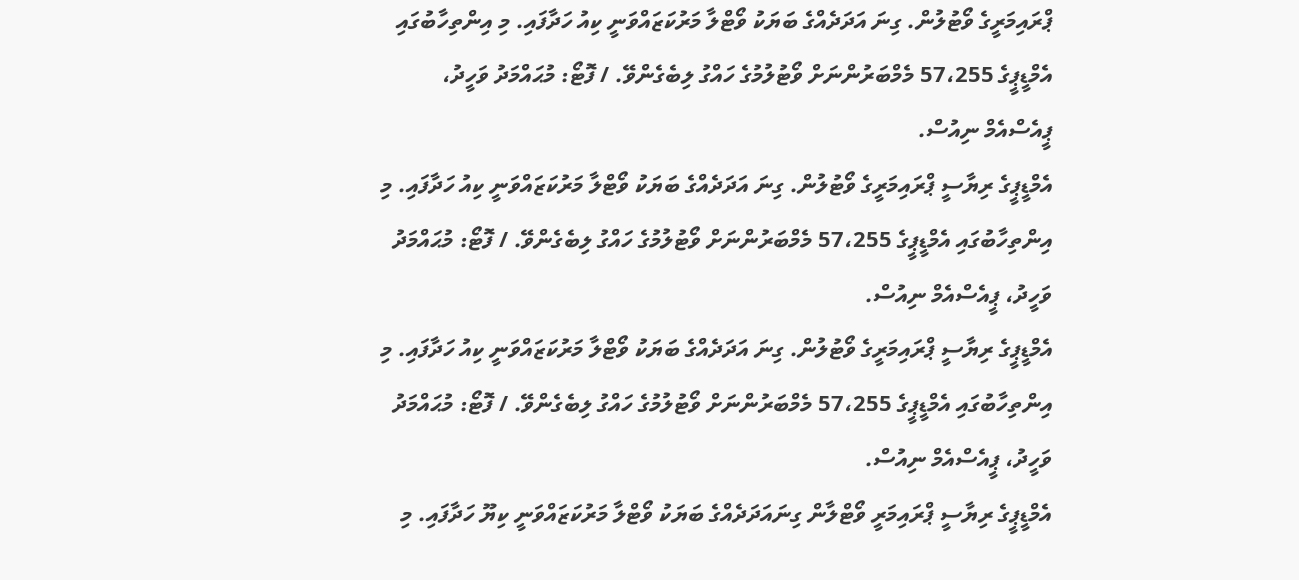ޕްރައިމަރީގެ ވޯޓުލުން. ގިނަ އަދަދެއްގެ ބަޔަކު ވޯޓްލާ މަރުކަޒައްވަނީ ކިއު ހަދާފައި. މި އިންތިހާބުގައި އެމްޑީޕީގެ 57،255 މެމްބަރުންނަށް ވޯޓުލުމުގެ ހައްގު ލިބެގެންވޭ. / ފޮޓޯ: މުޙައްމަދު ވަހީދު، ޕީއެސްއެމް ނިއުސް.
އެމްޑީޕީގެ ރިޔާސީ ޕްރައިމަރީގެ ވޯޓުލުން. ގިނަ އަދަދެއްގެ ބަޔަކު ވޯޓްލާ މަރުކަޒައްވަނީ ކިއު ހަދާފައި. މި އިންތިހާބުގައި އެމްޑީޕީގެ 57،255 މެމްބަރުންނަށް ވޯޓުލުމުގެ ހައްގު ލިބެގެންވޭ. / ފޮޓޯ: މުޙައްމަދު ވަހީދު، ޕީއެސްއެމް ނިއުސް.
އެމްޑީޕީގެ ރިޔާސީ ޕްރައިމަރީގެ ވޯޓުލުން. ގިނަ އަދަދެއްގެ ބަޔަކު ވޯޓްލާ މަރުކަޒައްވަނީ ކިއު ހަދާފައި. މި އިންތިހާބުގައި އެމްޑީޕީގެ 57،255 މެމްބަރުންނަށް ވޯޓުލުމުގެ ހައްގު ލިބެގެންވޭ. / ފޮޓޯ: މުޙައްމަދު ވަހީދު، ޕީއެސްއެމް ނިއުސް.
އެމްޑީޕީގެ ރިޔާސީ ޕްރައިމަރީ ވޯޓްލާން ގިނައަދަދެއްގެ ބަޔަކު ވޯޓްލާ މަރުކަޒައްވަނީ ކިޔޫ ހަދާފައި. މި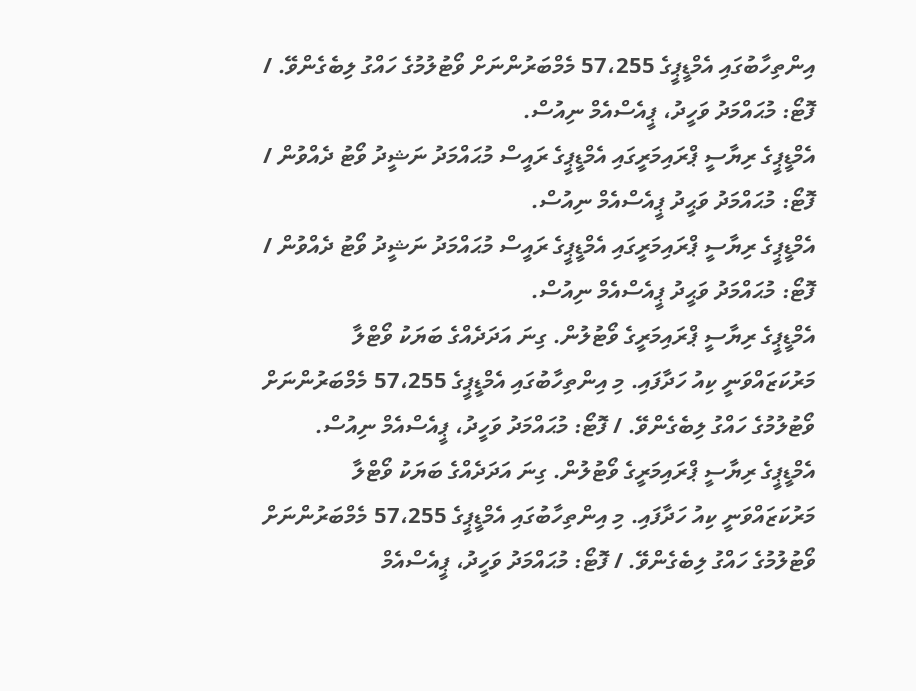އިންތިހާބުގައި އެމްޑީޕީގެ 57،255 މެމްބަރުންނަށް ވޯޓުލުމުގެ ހައްގު ލިބެގެންވޭ. / ފޮޓޯ: މުޙައްމަދު ވަހީދު، ޕީއެސްއެމް ނިއުސް.
އެމްޑީޕީގެ ރިޔާސީ ޕްރައިމަރީގައި އެމްޑީޕީގެ ރައީސް މުޙައްމަދު ނަޝީދު ވޯޓު ދެއްވުން / ފޮޓޯ: މުޙައްމަދު ވަޙީދު ޕީއެސްއެމް ނިއުސް.
އެމްޑީޕީގެ ރިޔާސީ ޕްރައިމަރީގައި އެމްޑީޕީގެ ރައީސް މުޙައްމަދު ނަޝީދު ވޯޓު ދެއްވުން / ފޮޓޯ: މުޙައްމަދު ވަޙީދު ޕީއެސްއެމް ނިއުސް.
އެމްޑީޕީގެ ރިޔާސީ ޕްރައިމަރީގެ ވޯޓުލުން. ގިނަ އަދަދެއްގެ ބަޔަކު ވޯޓްލާ މަރުކަޒައްވަނީ ކިއު ހަދާފައި. މި އިންތިހާބުގައި އެމްޑީޕީގެ 57،255 މެމްބަރުންނަށް ވޯޓުލުމުގެ ހައްގު ލިބެގެންވޭ. / ފޮޓޯ: މުޙައްމަދު ވަހީދު، ޕީއެސްއެމް ނިއުސް.
އެމްޑީޕީގެ ރިޔާސީ ޕްރައިމަރީގެ ވޯޓުލުން. ގިނަ އަދަދެއްގެ ބަޔަކު ވޯޓްލާ މަރުކަޒައްވަނީ ކިއު ހަދާފައި. މި އިންތިހާބުގައި އެމްޑީޕީގެ 57،255 މެމްބަރުންނަށް ވޯޓުލުމުގެ ހައްގު ލިބެގެންވޭ. / ފޮޓޯ: މުޙައްމަދު ވަހީދު، ޕީއެސްއެމް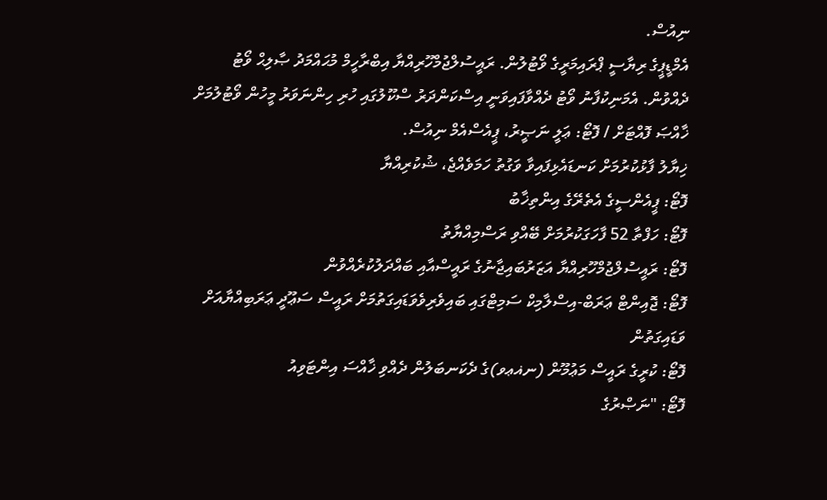ނިއުސް.
އެމްޑީޕީގެ ރިޔާސީ ޕްރައިމަރީގެ ވޯޓުލުން. ރައީސުލްޖުމްހޫރިއްޔާ އިބްރާހީމް މުޙައްމަދު ޞާލިޙް ވޯޓު ދެއްވުން. އެމަނިކުފާނު ވޯޓު ދެއްވާފައިވަނީ އިސްކަންދަރު ސްކޫލުގައި ހުރި ހިންނަވަރު މީހުން ވޯޓުލުމަށް ޚާއްޞަ ފޮއްޓަށް / ފޮޓޯ: ޢަލީ ނަޞީރު، ޕީއެސްއެމް ނިއުސް.
ޚިޔާލު ފާޅުކުރުމަށް ކަނޑައެޅިފައިވާ ވަގުތު ހަމަވެއްޖެ، ޝުކުރިއްޔާ
ފޮޓޯ: ޕީއެންސީގެ އެތެރޭގެ އިންތިޚާބު
ފޮޓޯ: ހަފްތާ 52 ފާހަގަކުރުމަށް ބޭއްވި ރަސްމިއްޔާތު
ފޮޓޯ: ރައީސުލްޖުމްހޫރިއްޔާ އަޒަރުބައިޖާނުގެ ރައީސްއާއި ބައްދަލުކުރެއްވުން
ފޮޓޯ: ޖޮއިންޓް ޢަރަބް-އިސްލާމިކް ސަމިޓްގައި ބައިވެރިވެވަޑައިގަތުމަށް ރައީސް ސަޢޫދީ ޢަރަބިއްޔާއަށް ވަޑައިގަތުން
ފޮޓޯ: ކުރީގެ ރައީސް މަޢުމޫން (ނޣޢވ)ގެ ދެކަނބަލުން ދެއްވި ޚާއްސަ އިންޓަވިއު
ފޮޓޯ: "ނަޞްރުގެ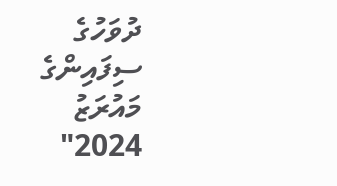ދުވަހުގެ ސިފައިންގެ މައުރަޒު 2024"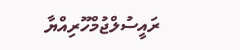ރައީސުލްޖުމްހޫރިއްޔާ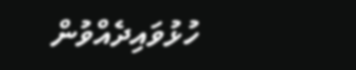ހުޅުވައިދެއްވުން